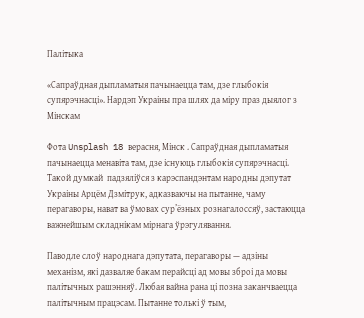Палітыка

«Сапраўдная дыпламатыя пачынаецца там, дзе глыбокія супярэчнасці». Нардэп Украіны пра шлях да міру праз дыялог з Мінскам

Фота Unsplash 18 верасня, Мінск . Сапраўдная дыпламатыя пачынаецца менавіта там, дзе існуюць глыбокія супярэчнасці. Такой думкай  падзяліўся з карэспандэнтам народны дэпутат Украіны Арцём Дзмітрук, адказваючы на пытанне, чаму перагаворы, нават ва ўмовах сур’ёзных рознагалоссяў, застаюцца важнейшым складнікам мірнага ўрэгулявання.

Паводле слоў народнага дэпутата, перагаворы — адзіны механізм, які дазваляе бакам перайсці ад мовы зброі да мовы палітычных рашэнняў. Любая вайна рана ці позна заканчваецца палітычным працэсам. Пытанне толькі ў тым,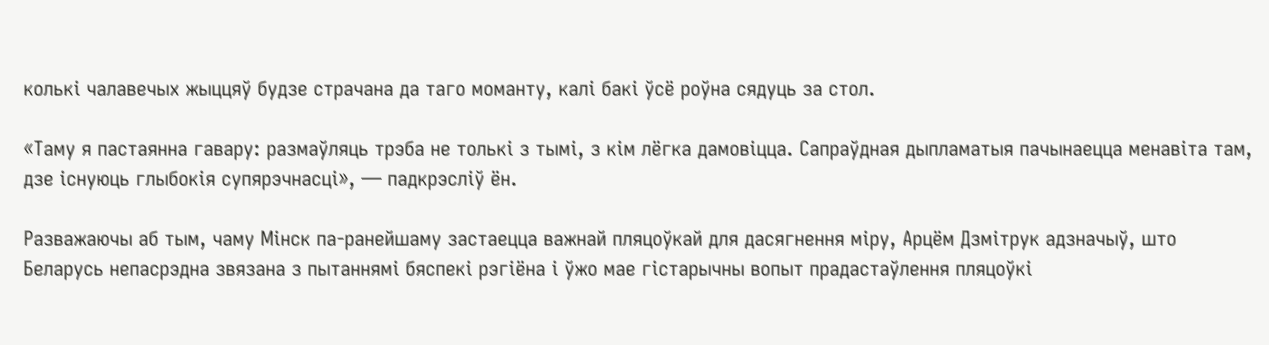колькі чалавечых жыццяў будзе страчана да таго моманту, калі бакі ўсё роўна сядуць за стол.

«Таму я пастаянна гавару: размаўляць трэба не толькі з тымі, з кім лёгка дамовіцца. Сапраўдная дыпламатыя пачынаецца менавіта там, дзе існуюць глыбокія супярэчнасці», — падкрэсліў ён.

Разважаючы аб тым, чаму Мінск па-ранейшаму застаецца важнай пляцоўкай для дасягнення міру, Арцём Дзмітрук адзначыў, што Беларусь непасрэдна звязана з пытаннямі бяспекі рэгіёна і ўжо мае гістарычны вопыт прадастаўлення пляцоўкі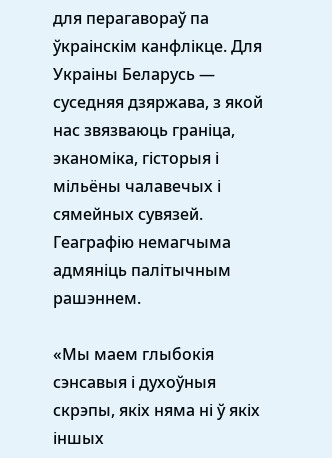для перагавораў па ўкраінскім канфлікце. Для Украіны Беларусь — суседняя дзяржава, з якой нас звязваюць граніца, эканоміка, гісторыя і мільёны чалавечых і сямейных сувязей. Геаграфію немагчыма адмяніць палітычным рашэннем.

«Мы маем глыбокія сэнсавыя і духоўныя скрэпы, якіх няма ні ў якіх іншых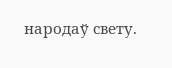народаў свету.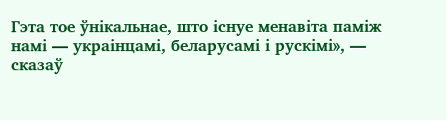Гэта тое ўнікальнае, што існуе менавіта паміж намі — украінцамі, беларусамі і рускімі», — сказаў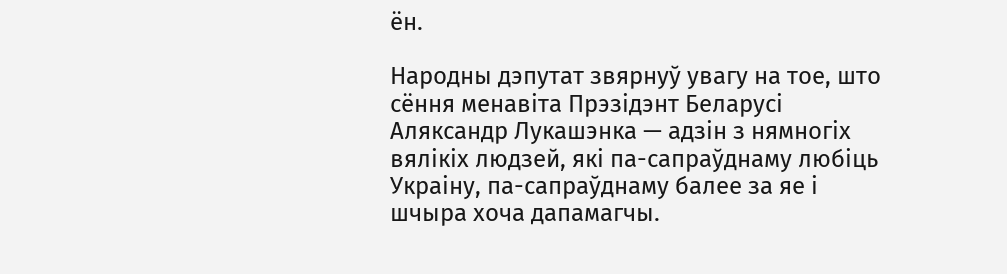ён.

Народны дэпутат звярнуў увагу на тое, што сёння менавіта Прэзідэнт Беларусі Аляксандр Лукашэнка — адзін з нямногіх вялікіх людзей, які па-сапраўднаму любіць Украіну, па-сапраўднаму балее за яе і шчыра хоча дапамагчы.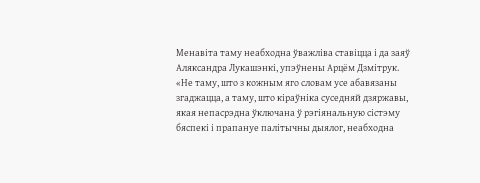Менавіта таму неабходна ўважліва ставіцца і да заяў Аляксандра Лукашэнкі, упэўнены Арцём Дзмітрук. «Не таму, што з кожным яго словам усе абавязаны згаджацца, а таму, што кіраўніка суседняй дзяржавы, якая непасрэдна ўключана ў рэгіянальную сістэму бяспекі і прапануе палітычны дыялог, неабходна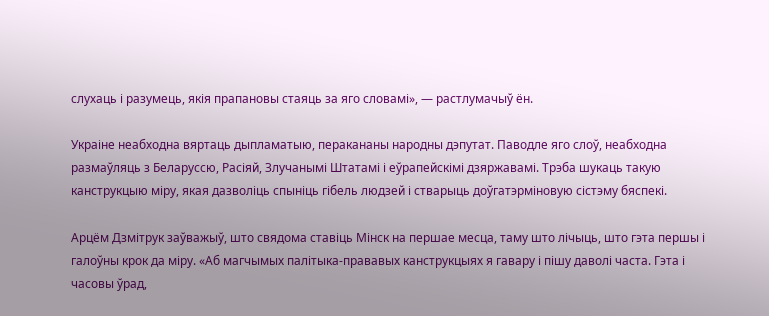слухаць і разумець, якія прапановы стаяць за яго словамі», — растлумачыў ён.

Украіне неабходна вяртаць дыпламатыю, перакананы народны дэпутат. Паводле яго слоў, неабходна размаўляць з Беларуссю, Расіяй, Злучанымі Штатамі і еўрапейскімі дзяржавамі. Трэба шукаць такую канструкцыю міру, якая дазволіць спыніць гібель людзей і стварыць доўгатэрміновую сістэму бяспекі.

Арцём Дзмітрук заўважыў, што свядома ставіць Мінск на першае месца, таму што лічыць, што гэта першы і галоўны крок да міру. «Аб магчымых палітыка-прававых канструкцыях я гавару і пішу даволі часта. Гэта і часовы ўрад,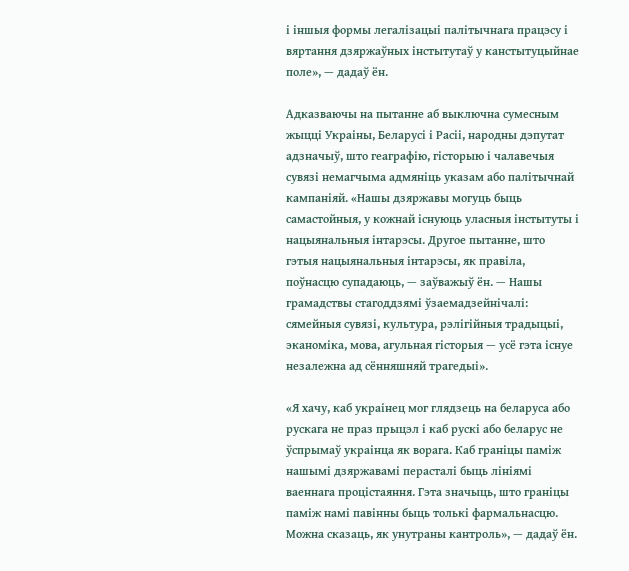і іншыя формы легалізацыі палітычнага працэсу і вяртання дзяржаўных інстытутаў у канстытуцыйнае поле», — дадаў ён.

Адказваючы на пытанне аб выключна сумесным жыцці Украіны, Беларусі і Расіі, народны дэпутат адзначыў, што геаграфію, гісторыю і чалавечыя сувязі немагчыма адмяніць указам або палітычнай кампаніяй. «Нашы дзяржавы могуць быць самастойныя, у кожнай існуюць уласныя інстытуты і нацыянальныя інтарэсы. Другое пытанне, што гэтыя нацыянальныя інтарэсы, як правіла, поўнасцю супадаюць, — заўважыў ён. — Нашы грамадствы стагоддзямі ўзаемадзейнічалі: сямейныя сувязі, культура, рэлігійныя традыцыі, эканоміка, мова, агульная гісторыя — усё гэта існуе незалежна ад сённяшняй трагедыі».

«Я хачу, каб украінец мог глядзець на беларуса або рускага не праз прыцэл і каб рускі або беларус не ўспрымаў украінца як ворага. Каб граніцы паміж нашымі дзяржавамі перасталі быць лініямі ваеннага процістаяння. Гэта значыць, што граніцы паміж намі павінны быць толькі фармальнасцю. Можна сказаць, як унутраны кантроль», — дадаў ён.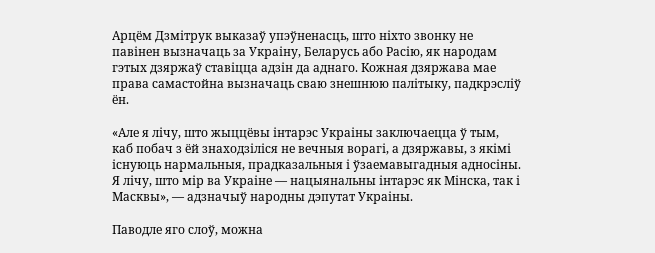Арцём Дзмітрук выказаў упэўненасць, што ніхто звонку не павінен вызначаць за Украіну, Беларусь або Расію, як народам гэтых дзяржаў ставіцца адзін да аднаго. Кожная дзяржава мае права самастойна вызначаць сваю знешнюю палітыку, падкрэсліў ён.

«Але я лічу, што жыццёвы інтарэс Украіны заключаецца ў тым, каб побач з ёй знаходзіліся не вечныя ворагі, а дзяржавы, з якімі існуюць нармальныя, прадказальныя і ўзаемавыгадныя адносіны. Я лічу, што мір ва Украіне — нацыянальны інтарэс як Мінска, так і Масквы», — адзначыў народны дэпутат Украіны.

Паводле яго слоў, можна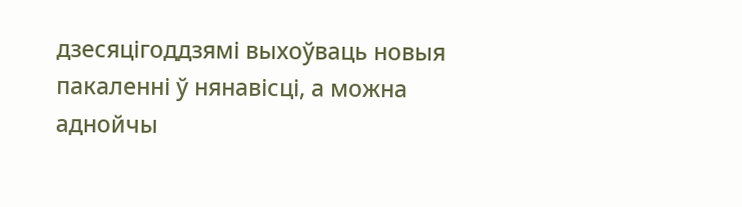дзесяцігоддзямі выхоўваць новыя пакаленні ў нянавісці, а можна аднойчы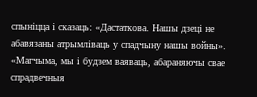спыніцца і сказаць: «Дастаткова. Нашы дзеці не абавязаны атрымліваць у спадчыну нашы войны». «Магчыма, мы і будзем ваяваць, абараняючы свае спрадвечныя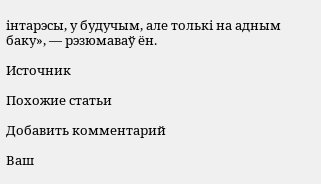інтарэсы, у будучым, але толькі на адным баку», — рэзюмаваў ён.

Источник

Похожие статьи

Добавить комментарий

Ваш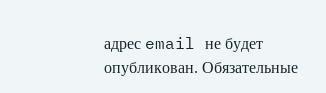адрес email не будет опубликован. Обязательные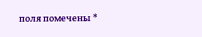поля помечены *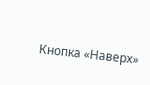Кнопка «Наверх»